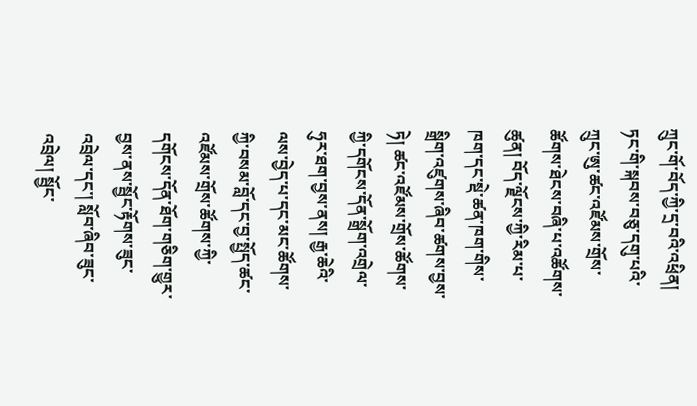ཀྲུང་གོ་བོད་ཀྱི་དྲ་བའི་འཕྲིན། ཏང་གི་སྐབས་བཅུ་དགུ་པའི་ཀྲུང་ཨུ་ཚང་འཛོམས་གྲོས་ཚོགས་ཐེངས་བཞི་པ་འཚོགས་ཚུན། བོད་ལྗོངས་ཀྱི་རིམ་པ་ཁག་དང་སྡེ་ཚན་ཁག་གིས་སྒྲིག་འཛུགས་ཞིབ་ཚགས་བྱས་ཏེ། ཚང་འཛོམས་གྲོས་ཚོགས་ཀྱི་དགོངས་དོན་སྒྲོག་འགྲེལ་ཧུར་ཐག་བྱས་ནས། རྒྱ་ཆེའི་ལས་བྱེད་པ་དང་མང་ཚོགས་ཀྱི་བསམ་བློ་དང་བྱ་སྤྱོད་ཚང་འཛོམས་གྲོས་ཚོགས་ཀྱི་དགོངས་དོན་ཐོག་གཅིག་གྱུར་བྱས་ནས་སྦྱོང་རྟོགས་ཟུང་འབྲེལ་དང་། སློབ་ཞིབ་ཟུང་འབྲེལ། སྦྱོང་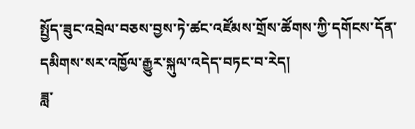སྤྱོད་ཟུང་འབྲེལ་བཅས་བྱས་ཏེ་ཚང་འཛོམས་གྲོས་ཚོགས་ཀྱི་དགོངས་དོན་དམིགས་སར་འཁྱོལ་རྒྱུར་སྐུལ་འདེད་བཏང་བ་རེད།
ཟླ་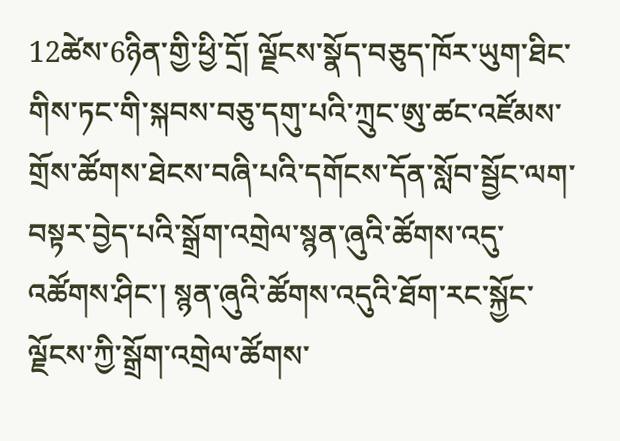12ཚེས་6ཉིན་གྱི་ཕྱི་དྲོ། ལྗོངས་སྣོད་བཅུད་ཁོར་ཡུག་ཐིང་གིས་ཏང་གི་སྐབས་བཅུ་དགུ་པའི་ཀྲུང་ཨུ་ཚང་འཛོམས་གྲོས་ཚོགས་ཐེངས་བཞི་པའི་དགོངས་དོན་སློབ་སྦྱོང་ལག་བསྟར་བྱེད་པའི་སྒྲོག་འགྲེལ་སྙན་ཞུའི་ཚོགས་འདུ་འཚོགས་ཤིང་། སྙན་ཞུའི་ཚོགས་འདུའི་ཐོག་རང་སྐྱོང་ལྗོངས་ཀྱི་སྒྲོག་འགྲེལ་ཚོགས་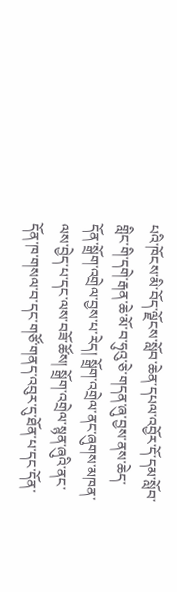པའི་ཁོངས་མི་བོད་ལྗོངས་སློབ་ཆེན་དཔལ་འབྱོར་དོ་དམ་སློབ་གླིང་གི་དགེ་རྒན་ཆེ་མོ་བ་ཧུའུ་ཅེ་གདན་ཞུ་བྱས་ནས་ཆེད་དོན་སྒྲོག་འགྲེལ་བྱས་པ་རེད། སྒྲོག་འགྲེལ་ནང་ཞུགས་མཁན་ལས་བྱེད་པ་དང་ལས་བཟོ་ཚོས། སྒྲོག་འགྲེལ་སྙན་ཞུའི་ནང་དོན་ཁ་གསལ་བ་དང་གཙོ་གནད་འབུར་དུ་ཐོན་པ་དང་དོན་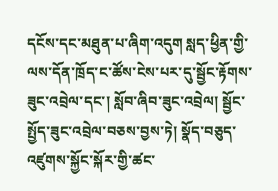དངོས་དང་མཐུན་པ་ཞིག་འདུག སླད་ཕྱིན་གྱི་ལས་དོན་ཁྲོད་ང་ཚོས་ངེས་པར་དུ་སྦྱོང་རྟོགས་ཟུང་འབྲེལ་དང་། སློབ་ཞིབ་ཟུང་འབྲེལ། སྦྱོང་སྤྱོད་ཟུང་འབྲེལ་བཅས་བྱས་ཏེ། སྣོད་བཅུད་འཛུགས་སྐྱོང་སྐོར་གྱི་ཚང་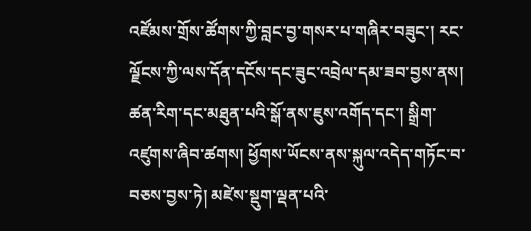འཛོམས་གྲོས་ཚོགས་ཀྱི་བླང་བྱ་གསར་པ་གཞིར་བཟུང་། རང་ལྗོངས་ཀྱི་ལས་དོན་དངོས་དང་ཟུང་འབྲེལ་དམ་ཟབ་བྱས་ནས། ཚན་རིག་དང་མཐུན་པའི་སྒོ་ནས་ཇུས་འགོད་དང་། སྒྲིག་འཛུགས་ཞིབ་ཚགས། ཕྱོགས་ཡོངས་ནས་སྐུལ་འདེད་གཏོང་བ་བཅས་བྱས་ཏེ། མཛེས་སྡུག་ལྡན་པའི་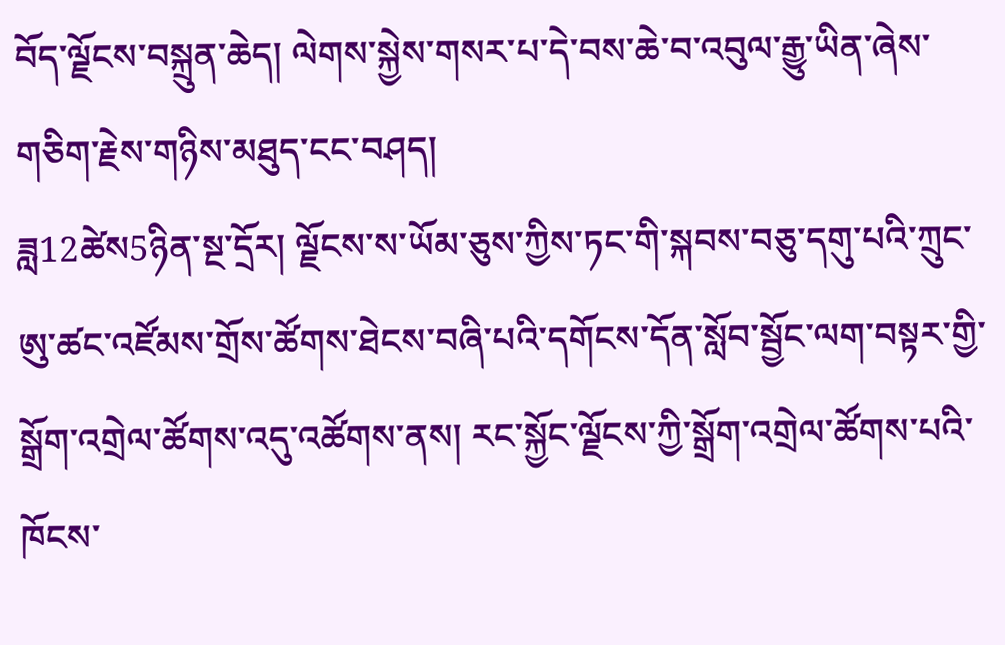བོད་ལྗོངས་བསྐྲུན་ཆེད། ལེགས་སྐྱེས་གསར་པ་དེ་བས་ཆེ་བ་འབུལ་རྒྱུ་ཡིན་ཞེས་གཅིག་རྗེས་གཉིས་མཐུད་ངང་བཤད།
ཟླ12ཚེས5ཉིན་སྔ་དྲོར། ལྗོངས་ས་ཡོམ་ཅུས་ཀྱིས་ཏང་གི་སྐབས་བཅུ་དགུ་པའི་ཀྲུང་ཨུ་ཚང་འཛོམས་གྲོས་ཚོགས་ཐེངས་བཞི་པའི་དགོངས་དོན་སློབ་སྦྱོང་ལག་བསྟར་གྱི་སྒྲོག་འགྲེལ་ཚོགས་འདུ་འཚོགས་ནས། རང་སྐྱོང་ལྗོངས་ཀྱི་སྒྲོག་འགྲེལ་ཚོགས་པའི་ཁོངས་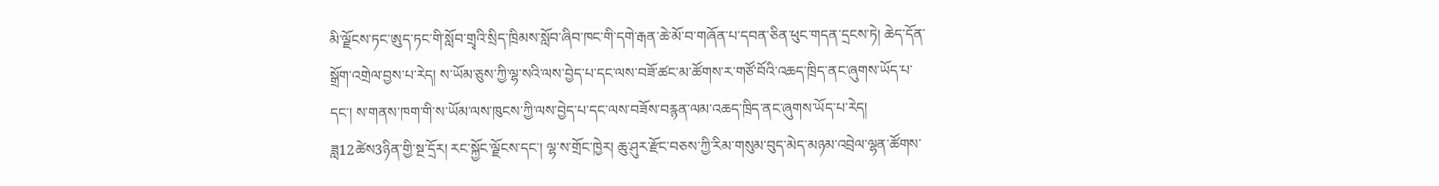མི་ལྗོངས་ཏང་ཨུད་ཏང་གི་སློབ་གྲྭའི་སྲིད་ཁྲིམས་སློབ་ཞིབ་ཁང་གི་དགེ་རྒན་ཆེ་མོ་བ་གཞོན་པ་དབན་ཅིན་ཕུང་གདན་དྲངས་ཏེ། ཆེད་དོན་སྒྲོག་འགྲེལ་བྱས་པ་རེད། ས་ཡོམ་ཅུས་ཀྱི་ལྷ་སའི་ལས་བྱེད་པ་དང་ལས་བཟོ་ཚང་མ་ཚོགས་ར་གཙོ་བོའི་འཆད་ཁྲིད་ནང་ཞུགས་ཡོད་པ་དང་། ས་གནས་ཁག་གི་ས་ཡོམ་ལས་ཁུངས་ཀྱི་ལས་བྱེད་པ་དང་ལས་བཟོས་བརྙན་ལམ་འཆད་ཁྲིད་ནང་ཞུགས་ཡོད་པ་རེད།
ཟླ12ཚེས3ཉིན་གྱི་སྔ་དྲོར། རང་སྐྱོང་ལྗོངས་དང་། ལྷ་ས་གྲོང་ཁྱེར། ཆུ་ཤུར་རྫོང་བཅས་ཀྱི་རིམ་གསུམ་བུད་མེད་མཉམ་འབྲེལ་ལྷན་ཚོགས་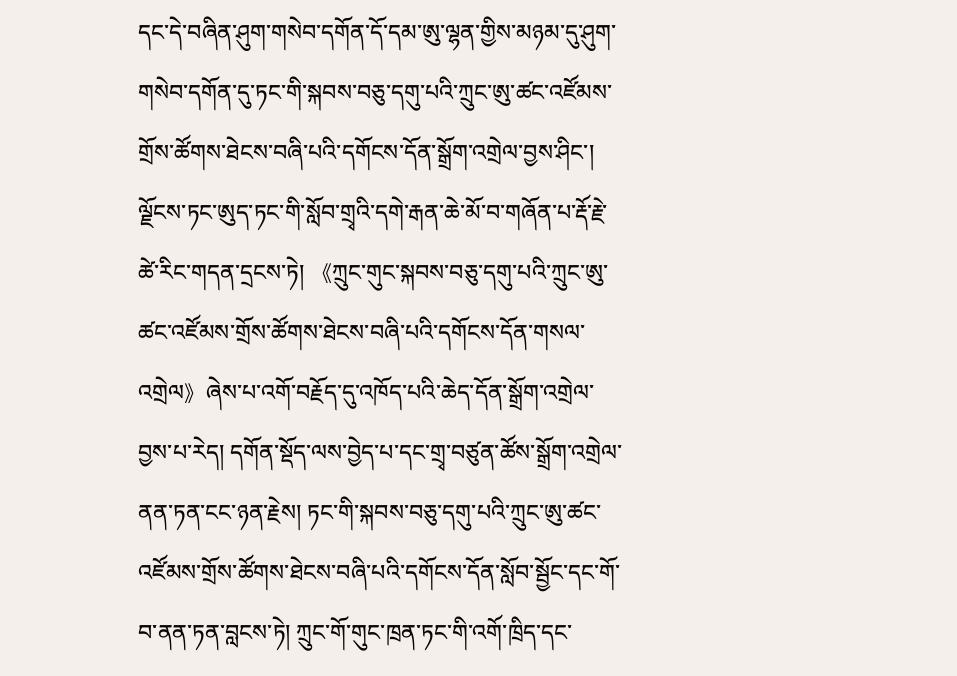དང་དེ་བཞིན་ཤུག་གསེབ་དགོན་དོ་དམ་ཨུ་ལྷན་གྱིས་མཉམ་དུ་ཤུག་གསེབ་དགོན་དུ་ཏང་གི་སྐབས་བཅུ་དགུ་པའི་ཀྲུང་ཨུ་ཚང་འཛོམས་གྲོས་ཚོགས་ཐེངས་བཞི་པའི་དགོངས་དོན་སྒྲོག་འགྲེལ་བྱས་ཤིང་། ལྗོངས་ཏང་ཨུད་ཏང་གི་སློབ་གྲྭའི་དགེ་རྒན་ཆེ་མོ་བ་གཞོན་པ་རྡོ་རྗེ་ཚེ་རིང་གདན་དྲངས་ཏེ། 《ཀྲུང་གུང་སྐབས་བཅུ་དགུ་པའི་ཀྲུང་ཨུ་ཚང་འཛོམས་གྲོས་ཚོགས་ཐེངས་བཞི་པའི་དགོངས་དོན་གསལ་འགྲེལ》ཞེས་པ་འགོ་བརྗོད་དུ་འཁོད་པའི་ཆེད་དོན་སྒྲོག་འགྲེལ་བྱས་པ་རེད། དགོན་སྡོད་ལས་བྱེད་པ་དང་གྲྭ་བཙུན་ཚོས་སྒྲོག་འགྲེལ་ནན་ཏན་ངང་ཉན་རྗེས། ཏང་གི་སྐབས་བཅུ་དགུ་པའི་ཀྲུང་ཨུ་ཚང་འཛོམས་གྲོས་ཚོགས་ཐེངས་བཞི་པའི་དགོངས་དོན་སློབ་སྦྱོང་དང་གོ་བ་ནན་ཏན་བླངས་ཏེ། ཀྲུང་གོ་གུང་ཁྲན་ཏང་གི་འགོ་ཁྲིད་དང་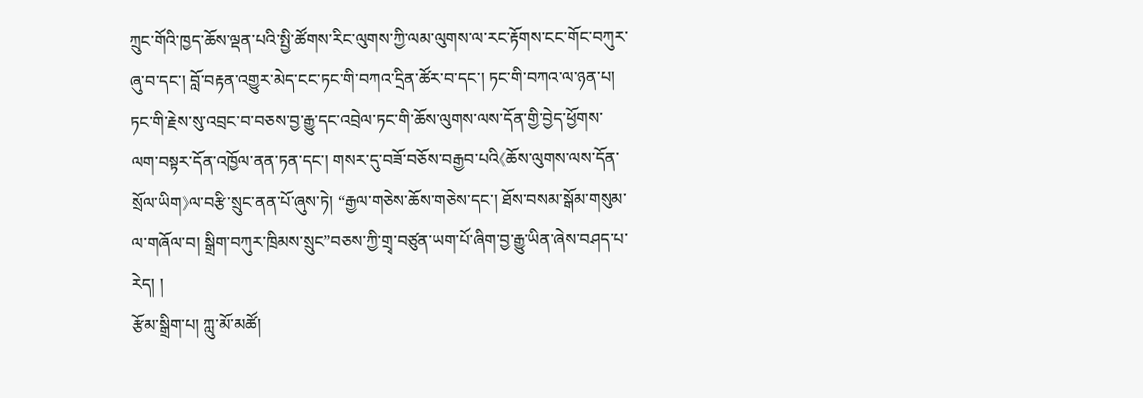ཀྲུང་གོའི་ཁྱད་ཆོས་ལྡན་པའི་སྤྱི་ཚོགས་རིང་ལུགས་ཀྱི་ལམ་ལུགས་ལ་རང་རྟོགས་ངང་གོང་བཀུར་ཞུ་བ་དང་། བློ་བརྟན་འགྱུར་མེད་ངང་ཏང་གི་བཀའ་དྲིན་ཚོར་བ་དང་། ཏང་གི་བཀའ་ལ་ཉན་པ། ཏང་གི་རྗེས་སུ་འབྲང་བ་བཅས་བྱ་རྒྱུ་དང་འབྲེལ་ཏང་གི་ཆོས་ལུགས་ལས་དོན་གྱི་བྱེད་ཕྱོགས་ལག་བསྟར་དོན་འཁྱོལ་ནན་ཏན་དང་། གསར་དུ་བཟོ་བཅོས་བརྒྱབ་པའི《ཆོས་ལུགས་ལས་དོན་སྲོལ་ཡིག》ལ་བརྩི་སྲུང་ནན་པོ་ཞུས་ཏེ། “རྒྱལ་གཅེས་ཆོས་གཅེས་དང་། ཐོས་བསམ་སྒོམ་གསུམ་ལ་གཞོལ་བ། སྒྲིག་བཀུར་ཁྲིམས་སྲུང”བཅས་ཀྱི་གྲྭ་བཙུན་ཡག་པོ་ཞིག་བྱ་རྒྱུ་ཡིན་ཞེས་བཤད་པ་རེད། །
རྩོམ་སྒྲིག་པ། ཀླུ་མོ་མཚོ།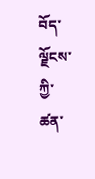བོད་ལྗོངས་ཀྱི་ཚན་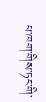པ་ཁག་གིས་ཏང་གི་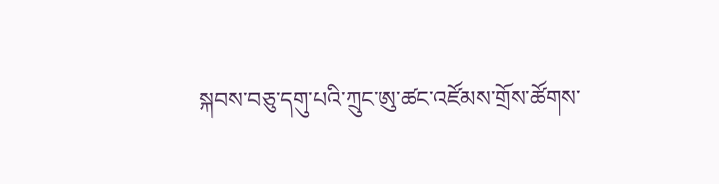སྐབས་བཅུ་དགུ་པའི་ཀྲུང་ཨུ་ཚང་འཛོམས་གྲོས་ཚོགས་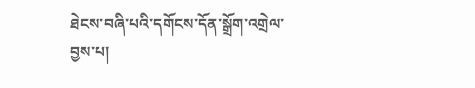ཐེངས་བཞི་པའི་དགོངས་དོན་སྒྲོག་འགྲེལ་བྱས་པ།